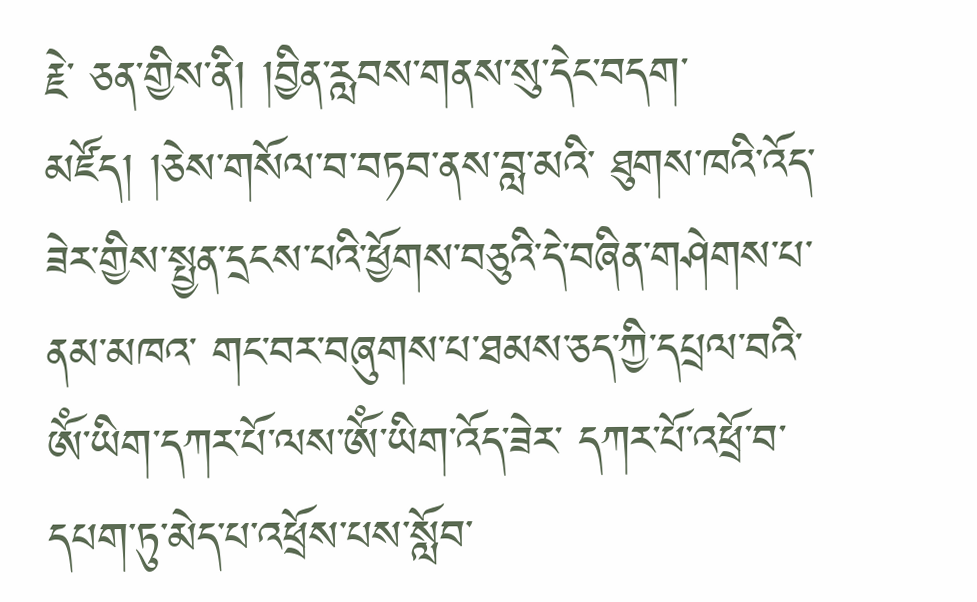རྗེ་ ཅན་གྱིས་ནི། །བྱིན་རླབས་གནས་སུ་དེང་བདག་མཛོད། །ཅེས་གསོལ་བ་བཏབ་ནས་བླ་མའི་ ཐུགས་ཁའི་འོད་ཟེར་གྱིས་སྤྱན་དྲངས་པའི་ཕྱོགས་བཅུའི་དེ་བཞིན་གཤེགས་པ་ནམ་མཁའ་ གང་བར་བཞུགས་པ་ཐམས་ཅད་ཀྱི་དཔྲལ་བའི་ༀ་ཡིག་དཀར་པོ་ལས་ༀ་ཡིག་འོད་ཟེར་ དཀར་པོ་འཕྲོ་བ་དཔག་ཏུ་མེད་པ་འཕྲོས་པས་སློབ་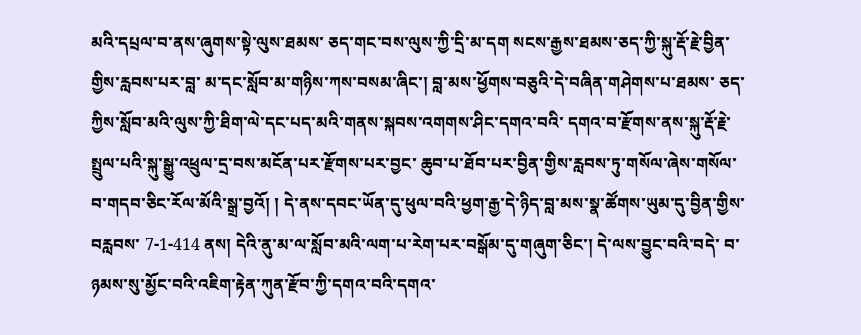མའི་དཔྲལ་བ་ནས་ཞུགས་སྟེ་ལུས་ཐམས་ ཅད་གང་བས་ལུས་ཀྱི་དྲི་མ་དག སངས་རྒྱས་ཐམས་ཅད་ཀྱི་སྐུ་རྡོ་རྗེ་བྱིན་གྱིས་རླབས་པར་བླ་ མ་དང་སློབ་མ་གཉིས་ཀས་བསམ་ཞིང་། བླ་མས་ཕྱོགས་བཅུའི་དེ་བཞིན་གཤེགས་པ་ཐམས་ ཅད་ཀྱིས་སློབ་མའི་ལུས་ཀྱི་ཐིག་ལེ་དང་པད་མའི་གནས་སྐབས་འགགས་ཤིང་དགའ་བའི་ དགའ་བ་རྫོགས་ནས་སྐུ་རྡོ་རྗེ་སྤྲུལ་པའི་སྐུ་སྒྱུ་འཕྲུལ་དྲ་བས་མངོན་པར་རྫོགས་པར་བྱང་ ཆུབ་པ་ཐོབ་པར་བྱིན་གྱིས་རླབས་ཏུ་གསོལ་ཞེས་གསོལ་བ་གདབ་ཅིང་རོལ་མོའི་སྒྲ་བྱའོ། ། དེ་ནས་དབང་ཡོན་དུ་ཕུལ་བའི་ཕྱག་རྒྱ་དེ་ཉིད་བླ་མས་སྣ་ཚོགས་ཡུམ་དུ་བྱིན་གྱིས་བརླབས་ 7-1-414 ནས། དེའི་ནུ་མ་ལ་སློབ་མའི་ལག་པ་རེག་པར་བསྒོམ་དུ་གཞུག་ཅིང་། དེ་ལས་བྱུང་བའི་བདེ་ བ་ཉམས་སུ་མྱོང་བའི་འཇིག་རྟེན་ཀུན་རྫོབ་ཀྱི་དགའ་བའི་དགའ་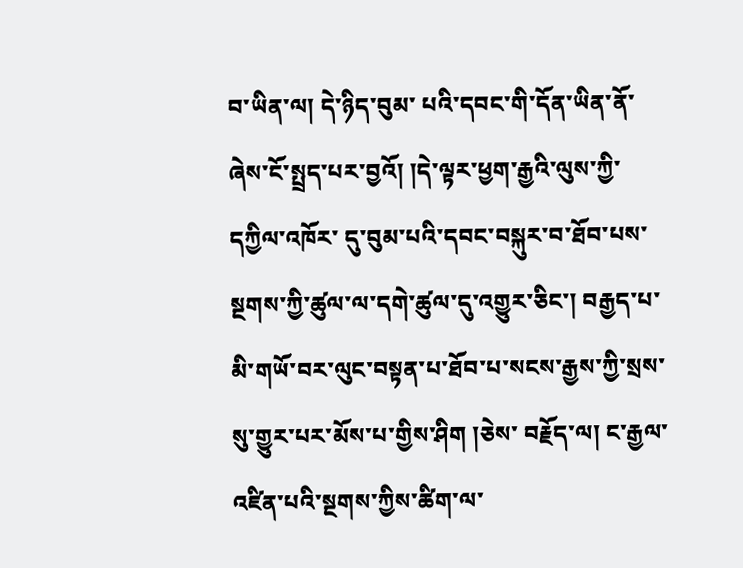བ་ཡིན་ལ། དེ་ཉིད་བུམ་ པའི་དབང་གི་དོན་ཡིན་ནོ་ཞེས་ངོ་སྤྲད་པར་བྱའོ། །དེ་ལྟར་ཕྱག་རྒྱའི་ལུས་ཀྱི་དཀྱིལ་འཁོར་ དུ་བུམ་པའི་དབང་བསྐུར་བ་ཐོབ་པས་སྔགས་ཀྱི་ཚུལ་ལ་དགེ་ཚུལ་དུ་འགྱུར་ཅིང་། བརྒྱད་པ་ མི་གཡོ་བར་ལུང་བསྟན་པ་ཐོབ་པ་སངས་རྒྱས་ཀྱི་སྲས་སུ་གྱུར་པར་མོས་པ་གྱིས་ཤིག །ཅེས་ བརྗོད་ལ། ང་རྒྱལ་འཛིན་པའི་སྔགས་ཀྱིས་ཚིག་ལ་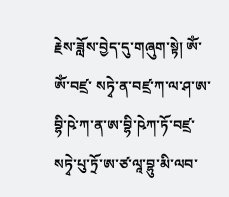རྗེས་ཟློས་བྱེད་དུ་གཞུག་སྟེ། ༀ་ༀ་བཛྲ་ སཏྭེ་ན་བཛྲ་ཀ་ལ་ཤ་ཨ་བྷི་ཥེ་ཀ་ན་ཨ་བྷི་ཥེཀ་ཏོ་བཛྲ་སཏྭེ་པུ་ཏྲོ་ཨ་ཙ་ལཱ་བྷུ་མི་ལབ་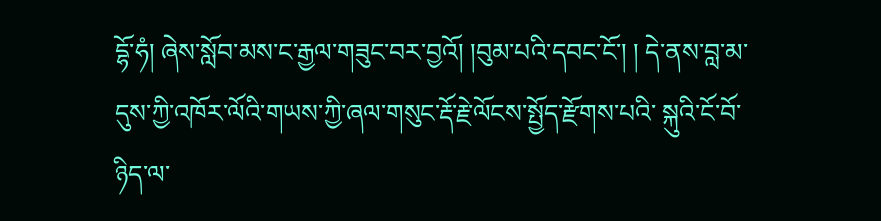དྷོ་ཧཾ། ཞེས་སློབ་མས་ང་རྒྱལ་གཟུང་བར་བྱའོ། །བུམ་པའི་དབང་ངོ་། ། དེ་ནས་བླ་མ་དུས་ཀྱི་འཁོར་ལོའི་གཡས་ཀྱི་ཞལ་གསུང་རྡོ་རྗེ་ལོངས་སྤྱོད་རྫོགས་པའི་ སྐུའི་ངོ་བོ་ཉིད་ལ་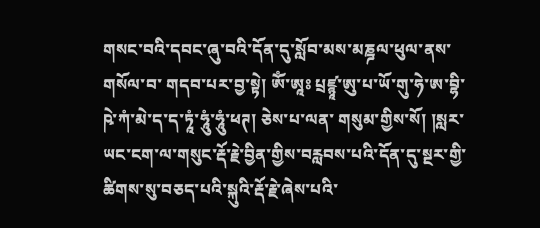གསང་བའི་དབང་ཞུ་བའི་དོན་དུ་སློབ་མས་མཎྜལ་ཕུལ་ནས་གསོལ་བ་ གདབ་པར་བྱ་སྟེ། ༀ་ཨཱཿ པྲཛྙཱ་ཨུ་པ་ཡོ་གུ་ཧེ་ཨ་བྷི་ཥེ་ཀཾ་མེ་ད་ད་ཏཱཾ་ཧཱུཾ་ཧཱུཾ་ཕཊ། ཅེས་པ་ལན་ གསུམ་གྱིས་སོ། །སླར་ཡང་ངག་ལ་གསུང་རྡོ་རྗེ་བྱིན་གྱིས་བརླབས་པའི་དོན་དུ་སྔར་གྱི་ ཚིགས་སུ་བཅད་པའི་སྐུའི་རྡོ་རྗེ་ཞེས་པའི་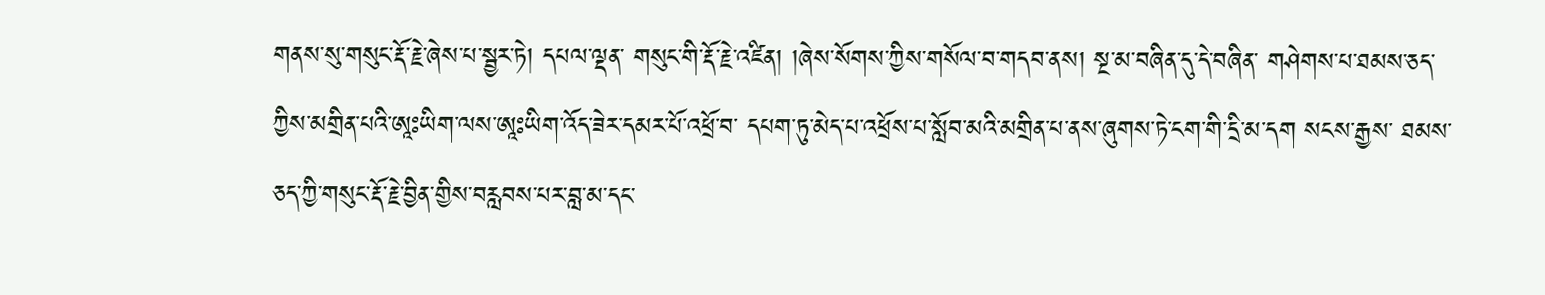གནས་སུ་གསུང་རྡོ་རྗེ་ཞེས་པ་སྦྱར་ཏེ། དཔལ་ལྡན་ གསུང་གི་རྡོ་རྗེ་འཛིན། །ཞེས་སོགས་ཀྱིས་གསོལ་བ་གདབ་ནས། སྔ་མ་བཞིན་དུ་དེ་བཞིན་ གཤེགས་པ་ཐམས་ཅད་ཀྱིས་མགྲིན་པའི་ཨཱཿཡིག་ལས་ཨཱཿཡིག་འོད་ཟེར་དམར་པོ་འཕྲོ་བ་ དཔག་ཏུ་མེད་པ་འཕྲོས་པ་སློབ་མའི་མགྲིན་པ་ནས་ཞུགས་ཏེ་ངག་གི་དྲི་མ་དག སངས་རྒྱས་ ཐམས་ཅད་ཀྱི་གསུང་རྡོ་རྗེ་བྱིན་གྱིས་བརླབས་པར་བླ་མ་དང་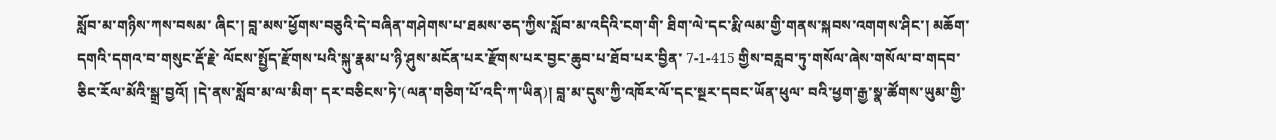སློབ་མ་གཉིས་ཀས་བསམ་ ཞིང་། བླ་མས་ཕྱོགས་བཅུའི་དེ་བཞིན་གཤེགས་པ་ཐམས་ཅད་ཀྱིས་སློབ་མ་འདིའི་ངག་གི་ ཐིག་ལེ་དང་རྨི་ལམ་གྱི་གནས་སྐབས་འགགས་ཤིང་། མཆོག་དགའི་དགའ་བ་གསུང་རྡོ་རྗེ་ ལོངས་སྤྱོད་རྫོགས་པའི་སྐུ་རྣམ་པ་ཉི་ཤུས་མངོན་པར་རྫོགས་པར་བྱང་ཆུབ་པ་ཐོབ་པར་བྱིན་ 7-1-415 གྱིས་བརླབ་ཏུ་གསོལ་ཞེས་གསོལ་བ་གདབ་ཅིང་རོལ་མོའི་སྒྲ་བྱའོ། །དེ་ནས་སློབ་མ་ལ་མིག་ དར་བཅིངས་ཏེ་(ལན་གཅིག་པོ་འདི་ཀ་ཡིན)། བླ་མ་དུས་ཀྱི་འཁོར་ལོ་དང་སྔར་དབང་ཡོན་ཕུལ་ བའི་ཕྱག་རྒྱ་སྣ་ཚོགས་ཡུམ་གྱི་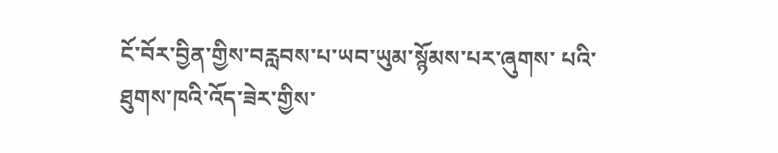ངོ་བོར་བྱིན་གྱིས་བརླབས་པ་ཡབ་ཡུམ་སྙོམས་པར་ཞུགས་ པའི་ཐུགས་ཁའི་འོད་ཟེར་གྱིས་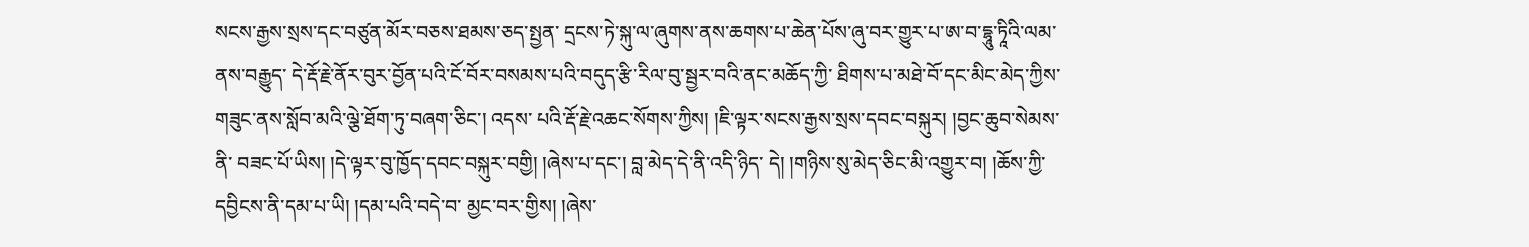སངས་རྒྱས་སྲས་དང་བཙུན་མོར་བཅས་ཐམས་ཅད་སྤྱན་ དྲངས་ཏེ་སྐུ་ལ་ཞུགས་ནས་ཆགས་པ་ཆེན་པོས་ཞུ་བར་གྱུར་པ་ཨ་བ་དྷཱུ་ཏཱིའི་ལམ་ནས་བརྒྱུད་ དེ་རྡོ་རྗེ་ནོར་བུར་བྱོན་པའི་ངོ་བོར་བསམས་པའི་བདུད་རྩི་རིལ་བུ་སྦྱར་བའི་ནང་མཆོད་ཀྱི་ ཐིགས་པ་མཐེ་བོ་དང་མིང་མེད་ཀྱིས་གཟུང་ནས་སློབ་མའི་ལྕེ་ཐོག་ཏུ་བཞག་ཅིང་། འདས་ པའི་རྡོ་རྗེ་འཆང་སོགས་ཀྱིས། །ཇི་ལྟར་སངས་རྒྱས་སྲས་དབང་བསྐུར། །བྱང་ཆུབ་སེམས་ནི་ བཟང་པོ་ཡིས། །དེ་ལྟར་བུ་ཁྱོད་དབང་བསྐུར་བགྱི། །ཞེས་པ་དང་། བླ་མེད་དེ་ནི་འདི་ཉིད་ དེ། །གཉིས་སུ་མེད་ཅིང་མི་འགྱུར་བ། །ཆོས་ཀྱི་དབྱིངས་ནི་དམ་པ་ཡི། །དམ་པའི་བདེ་བ་ མྱང་བར་གྱིས། །ཞེས་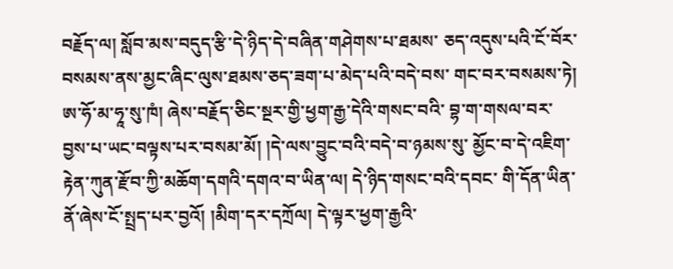བརྗོད་ལ། སློབ་མས་བདུད་རྩི་དེ་ཉིད་དེ་བཞིན་གཤེགས་པ་ཐམས་ ཅད་འདུས་པའི་ངོ་བོར་བསམས་ནས་མྱང་ཞིང་ལུས་ཐམས་ཅད་ཟག་པ་མེད་པའི་བདེ་བས་ གང་བར་བསམས་ཏེ། ཨ་ཧོ་མ་ཧཱ་སུ་ཁཾ། ཞེས་བརྗོད་ཅིང་སྔར་གྱི་ཕྱག་རྒྱ་དེའི་གསང་བའི་ བྷ་ག་གསལ་བར་བྱས་པ་ཡང་བལྟས་པར་བསམ་མོ། །དེ་ལས་བྱུང་བའི་བདེ་བ་ཉམས་སུ་ མྱོང་བ་དེ་འཇིག་རྟེན་ཀུན་རྫོབ་ཀྱི་མཆོག་དགའི་དགའ་བ་ཡིན་ལ། དེ་ཉིད་གསང་བའི་དབང་ གི་དོན་ཡིན་ནོ་ཞེས་ངོ་སྤྲད་པར་བྱའོ། །མིག་དར་དཀྲོལ། དེ་ལྟར་ཕྱག་རྒྱའི་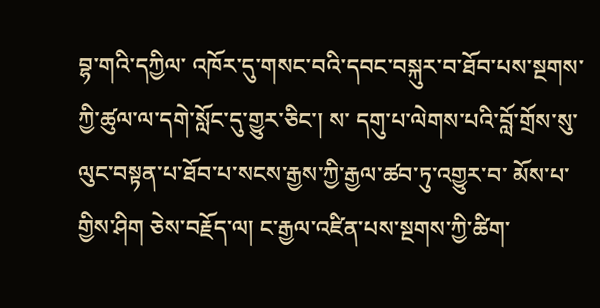བྷ་གའི་དཀྱིལ་ འཁོར་དུ་གསང་བའི་དབང་བསྐུར་བ་ཐོབ་པས་སྔགས་ཀྱི་ཚུལ་ལ་དགེ་སློང་དུ་གྱུར་ཅིང་། ས་ དགུ་པ་ལེགས་པའི་བློ་གྲོས་སུ་ལུང་བསྟན་པ་ཐོབ་པ་སངས་རྒྱས་ཀྱི་རྒྱལ་ཚབ་ཏུ་འགྱུར་བ་ མོས་པ་གྱིས་ཤིག ཅེས་བརྗོད་ལ། ང་རྒྱལ་འཛིན་པས་སྔགས་ཀྱི་ཚིག་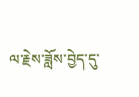ལ་རྗེས་ཟློས་བྱེད་དུ་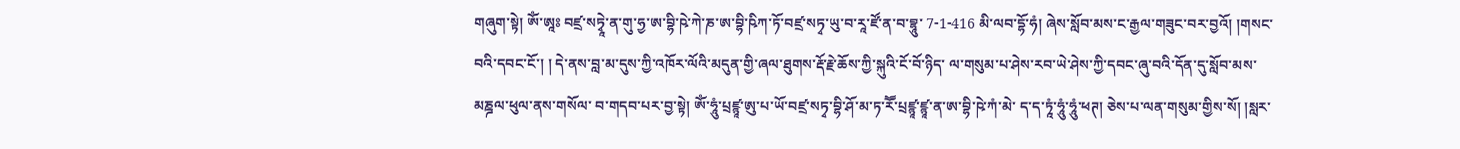གཞུག་སྟེ། ༀ་ཨཱཿ བཛྲ་སཏྭཱེ་ན་གུ་ཧྱ་ཨ་བྷི་ཥེ་ཀེ་ཎ་ཨ་བྷི་ཥིཀ་ཏོ་བཛྲ་སཏྭ་ཡུ་བ་རཱ་ཛོ་ན་བ་བྷཱུ་ 7-1-416 མི་ལབ་དྷོ་ཧཾ། ཞེས་སློབ་མས་ང་རྒྱལ་གཟུང་བར་བྱའོ། །གསང་བའི་དབང་ངོ་། ། དེ་ནས་བླ་མ་དུས་ཀྱི་འཁོར་ལོའི་མདུན་གྱི་ཞལ་ཐུགས་རྡོ་རྗེ་ཆོས་ཀྱི་སྐུའི་ངོ་བོ་ཉིད་ ལ་གསུམ་པ་ཤེས་རབ་ཡེ་ཤེས་ཀྱི་དབང་ཞུ་བའི་དོན་དུ་སློབ་མས་མཎྜལ་ཕུལ་ནས་གསོལ་ བ་གདབ་པར་བྱ་སྟེ། ༀ་ཧཱུཾ་པྲཛྙཱ་ཨུ་པ་ཡོ་བཛྲ་སཏྭ་བྷི་ཤོ་མ་ཏ་རཽ་པྲཛྙཱ་ཛྙཱ་ན་ཨ་བྷི་ཥེ་ཀཾ་མེ་ ད་ད་ཏཱཾ་ཧཱུཾ་ཧཱུཾ་ཕཊ། ཅེས་པ་ལན་གསུམ་གྱིས་སོ། །སླར་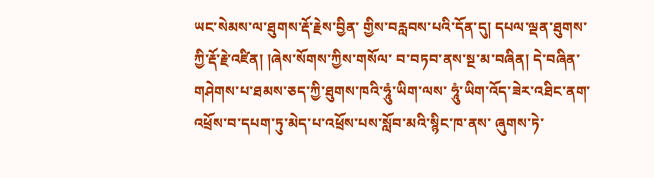ཡང་སེམས་ལ་ཐུགས་རྡོ་རྗེས་བྱིན་ གྱིས་བརླབས་པའི་དོན་དུ། དཔལ་ལྡན་ཐུགས་ཀྱི་རྡོ་རྗེ་འཛིན། །ཞེས་སོགས་ཀྱིས་གསོལ་ བ་བཏབ་ནས་སྔ་མ་བཞིན། དེ་བཞིན་གཤེགས་པ་ཐམས་ཅད་ཀྱི་ཐུགས་ཁའི་ཧཱུཾ་ཡིག་ལས་ ཧཱུཾ་ཡིག་འོད་ཟེར་འཐིང་ནག་འཕྲོས་བ་དཔག་ཏུ་མེད་པ་འཕྲོས་པས་སློབ་མའི་སྙིང་ཁ་ནས་ ཞུགས་ཏེ་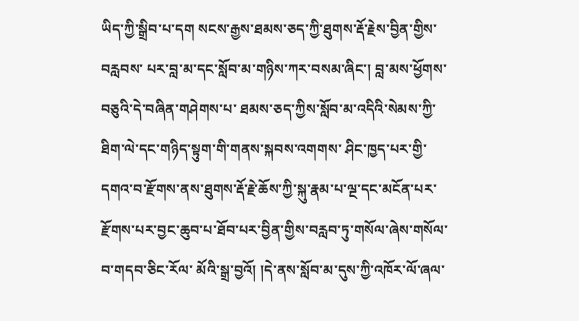ཡིད་ཀྱི་སྒྲིབ་པ་དག སངས་རྒྱས་ཐམས་ཅད་ཀྱི་ཐུགས་རྡོ་རྗེས་བྱིན་གྱིས་བརླབས་ པར་བླ་མ་དང་སློབ་མ་གཉིས་ཀར་བསམ་ཞིང་། བླ་མས་ཕྱོགས་བཅུའི་དེ་བཞིན་གཤེགས་པ་ ཐམས་ཅད་ཀྱིས་སློབ་མ་འདིའི་སེམས་ཀྱི་ཐིག་ལེ་དང་གཉིད་སྟུག་གི་གནས་སྐབས་འགགས་ ཤིང་ཁྱད་པར་གྱི་དགའ་བ་རྫོགས་ནས་ཐུགས་རྡོ་རྗེ་ཆོས་ཀྱི་སྐུ་རྣམ་པ་ལྔ་དང་མངོན་པར་ རྫོགས་པར་བྱང་ཆུབ་པ་ཐོབ་པར་བྱིན་གྱིས་བརླབ་ཏུ་གསོལ་ཞེས་གསོལ་བ་གདབ་ཅིང་རོལ་ མོའི་སྒྲ་བྱའོ། །དེ་ནས་སློབ་མ་དུས་ཀྱི་འཁོར་ལོ་ཞལ་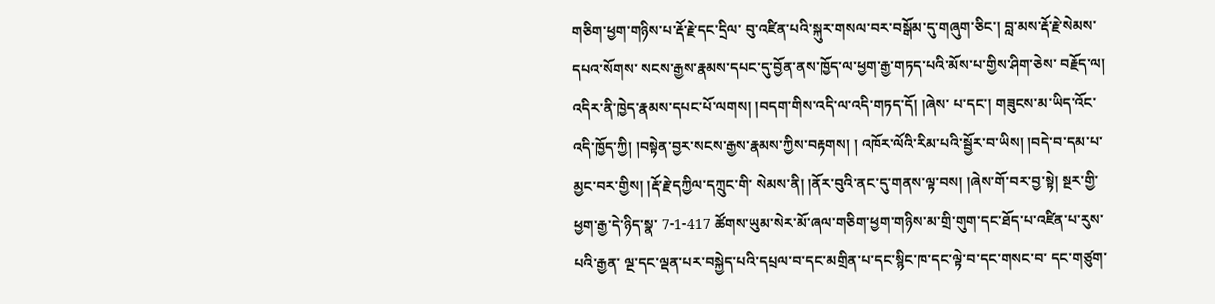གཅིག་ཕྱག་གཉིས་པ་རྡོ་རྗེ་དང་དྲིལ་ བུ་འཛིན་པའི་སྐུར་གསལ་བར་བསྒོམ་དུ་གཞུག་ཅིང་། བླ་མས་རྡོ་རྗེ་སེམས་དཔའ་སོགས་ སངས་རྒྱས་རྣམས་དཔང་དུ་བྱོན་ནས་ཁྱོད་ལ་ཕྱག་རྒྱ་གཏད་པའི་མོས་པ་གྱིས་ཤིག་ཅེས་ བརྗོད་ལ། འདིར་ནི་ཁྱེད་རྣམས་དཔང་པོ་ལགས། །བདག་གིས་འདི་ལ་འདི་གཏད་དོ། །ཞེས་ པ་དང་། གཟུངས་མ་ཡིད་འོང་འདི་ཁྱོད་ཀྱི། །བསྟེན་བྱར་སངས་རྒྱས་རྣམས་ཀྱིས་བརྟགས། ། འཁོར་ལོའི་རིམ་པའི་སྦྱོར་བ་ཡིས། །བདེ་བ་དམ་པ་མྱང་བར་གྱིས། །རྡོ་རྗེ་དཀྱིལ་དཀྲུང་གི་ སེམས་ནི། །ནོར་བུའི་ནང་དུ་གནས་ལྟ་བས། །ཞེས་གོ་བར་བྱ་སྟེ། སྔར་གྱི་ཕྱག་རྒྱ་དེ་ཉིད་སྣ་ 7-1-417 ཚོགས་ཡུམ་སེར་མོ་ཞལ་གཅིག་ཕྱག་གཉིས་མ་གྲི་གུག་དང་ཐོད་པ་འཛིན་པ་རུས་པའི་རྒྱན་ ལྔ་དང་ལྡན་པར་བསྐྱེད་པའི་དཔྲལ་བ་དང་མགྲིན་པ་དང་སྙིང་ཁ་དང་ལྟེ་བ་དང་གསང་བ་ དང་གཙུག་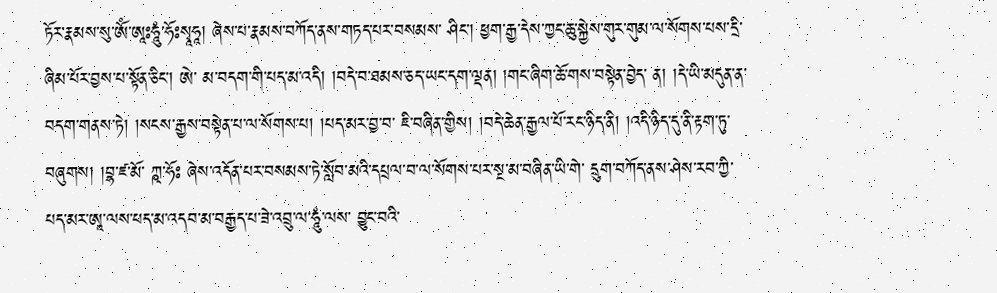ཏོར་རྣམས་སུ་ༀ་ཨཱཿཧཱུཾ་ཧོཿསྭཱཧཱ། ཞེས་པ་རྣམས་བཀོད་ནས་གཏད་པར་བསམས་ ཤིང་། ཕྱག་རྒྱ་དེས་ཀྱང་ཆུ་སྐྱེས་གུར་གུམ་ལ་སོགས་པས་དྲི་ཞིམ་པོར་བྱས་པ་སྟོན་ཅིང་། ཨེ་ མ་བདག་གི་པད་མ་འདི། །བདེ་བ་ཐམས་ཅད་ཡང་དག་ལྡན། །གང་ཞིག་ཆོ་གས་བསྟེན་བྱེད་ ན། །དེ་ཡི་མདུན་ན་བདག་གནས་ཏེ། །སངས་རྒྱས་བསྟེན་པ་ལ་སོགས་པ། །པད་མར་བྱ་བ་ ཇི་བཞིན་གྱིས། །བདེ་ཆེན་རྒྱལ་པོ་རང་ཉིད་ནི། །འདི་ཉིད་དུ་ནི་རྟག་ཏུ་བཞུགས། །བྷ་ཛ་མོ་ ཀྵ་ཧོཿ ཞེས་འདོན་པར་བསམས་ཏེ་སློབ་མའི་དཔྲལ་བ་ལ་སོགས་པར་སྔ་མ་བཞིན་ཡི་གེ་ དྲུག་བཀོད་ནས་ཤེས་རབ་ཀྱི་པད་མར་ཨཱ་ལས་པད་མ་འདབ་མ་བརྒྱད་པ་ཟེ་འབྲུ་ལ་ཧཱུཾ་ལས་ བྱུང་བའི་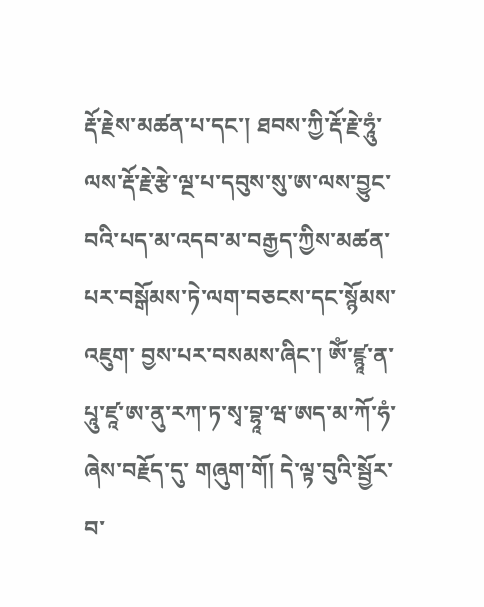རྡོ་རྗེས་མཚན་པ་དང་། ཐབས་ཀྱི་རྡོ་རྗེ་ཧཱུཾ་ལས་རྡོ་རྗེ་རྩེ་ལྔ་པ་དབུས་སུ་ཨ་ལས་བྱུང་ བའི་པད་མ་འདབ་མ་བརྒྱད་ཀྱིས་མཚན་པར་བསྒོམས་ཏེ་ལག་བཅངས་དང་སྙོམས་འཇུག་ བྱས་པར་བསམས་ཞིང་། ༀ་ཛྙཱ་ན་པཱུ་ཛཱ་ཨ་ནུ་རཀ་ཏ་སྭ་བྷཱ་ཝ་ཨད་མ་ཀོ་ཧཾ་ཞེས་བརྗོད་དུ་ གཞུག་གོ། དེ་ལྟ་བུའི་སྦྱོར་བ་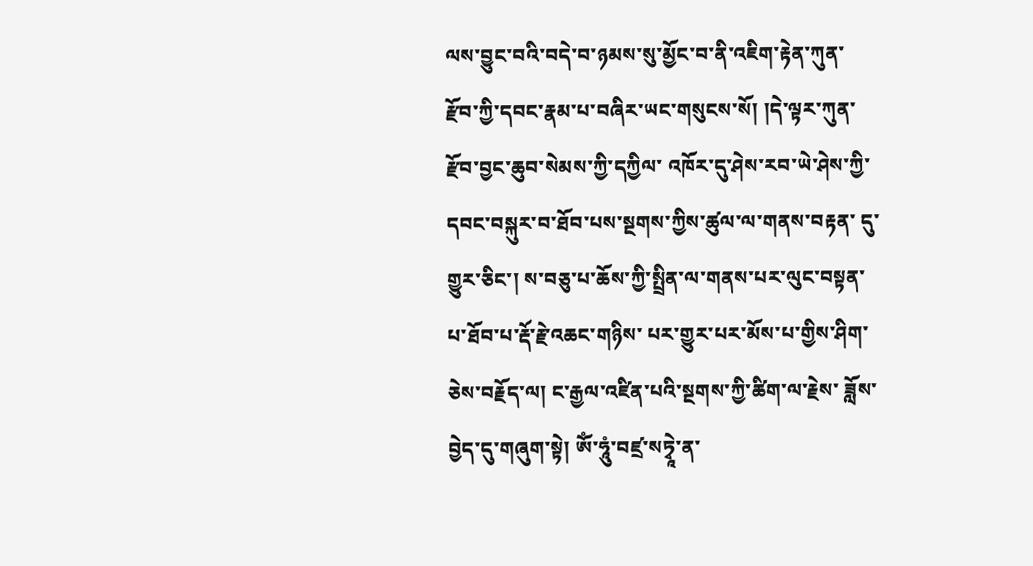ལས་བྱུང་བའི་བདེ་བ་ཉམས་སུ་མྱོང་བ་ནི་འཇིག་རྟེན་ཀུན་ རྫོབ་ཀྱི་དབང་རྣམ་པ་བཞིར་ཡང་གསུངས་སོ། །དེ་ལྟར་ཀུན་རྫོབ་བྱང་ཆུབ་སེམས་ཀྱི་དཀྱིལ་ འཁོར་དུ་ཤེས་རབ་ཡེ་ཤེས་ཀྱི་དབང་བསྐུར་བ་ཐོབ་པས་སྔགས་ཀྱིས་ཚུལ་ལ་གནས་བརྟན་ དུ་གྱུར་ཅིང་། ས་བཅུ་པ་ཆོས་ཀྱི་སྤྲིན་ལ་གནས་པར་ལུང་བསྟན་པ་ཐོབ་པ་རྡོ་རྗེ་འཆང་གཉིས་ པར་གྱུར་པར་མོས་པ་གྱིས་ཤིག་ཅེས་བརྗོད་ལ། ང་རྒྱལ་འཛིན་པའི་སྔགས་ཀྱི་ཚིག་ལ་རྗེས་ ཟློས་བྱེད་དུ་གཞུག་སྟེ། ༀ་ཧཱུཾ་བཛྲ་སཏྭཱེ་ན་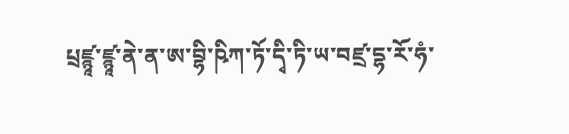པྲཛྙཱ་ཛྙཱ་ནེ་ན་ཨ་བྷི་ཥིཀ་ཏོ་དྭི་ཏི་ཡ་བཛྲ་དྷ་རོ་ཧཾ་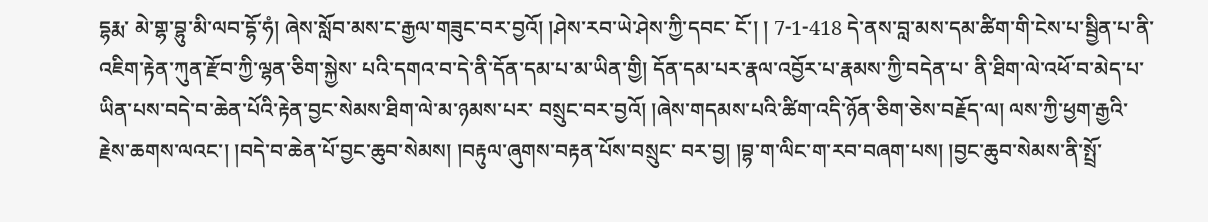དྷརྨ་ མེ་གྷ་བྷུ་མི་ལབ་དྷོ་ཧཾ། ཞེས་སློབ་མས་ང་རྒྱལ་གཟུང་བར་བྱའོ། །ཤེས་རབ་ཡེ་ཤེས་ཀྱི་དབང་ ངོ་། ། 7-1-418 དེ་ནས་བླ་མས་དམ་ཚིག་གི་ངེས་པ་སྦྱིན་པ་ནི་འཇིག་རྟེན་ཀུན་རྫོབ་ཀྱི་ལྷན་ཅིག་སྐྱེས་ པའི་དགའ་བ་དེ་ནི་དོན་དམ་པ་མ་ཡིན་གྱི། དོན་དམ་པར་རྣལ་འབྱོར་པ་རྣམས་ཀྱི་བདེན་པ་ ནི་ཐིག་ལེ་འཕོ་བ་མེད་པ་ཡིན་པས་བདེ་བ་ཆེན་པོའི་རྟེན་བྱང་སེམས་ཐིག་ལེ་མ་ཉམས་པར་ བསྲུང་བར་བྱའོ། །ཞེས་གདམས་པའི་ཚིག་འདི་ཉོན་ཅིག་ཅེས་བརྗོད་ལ། ལས་ཀྱི་ཕྱག་རྒྱའི་ རྗེས་ཆགས་ལའང་། །བདེ་བ་ཆེན་པོ་བྱང་ཆུབ་སེམས། །བརྟུལ་ཞུགས་བརྟན་པོས་བསྲུང་ བར་བྱ། །བྷ་ག་ལིང་ག་རབ་བཞག་པས། །བྱང་ཆུབ་སེམས་ནི་སྤྲོ་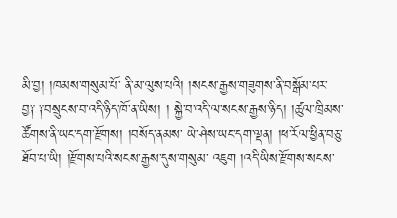མི་བྱ། །ཁམས་གསུམ་པོ་ ནི་མ་ལུས་པའི། །སངས་རྒྱས་གཟུགས་ནི་བསྒོམ་པར་བྱ༑ ༑བསྲུངས་བ་འདི་ཉིད་ཁོ་ན་ཡིས། ། སྐྱེ་བ་འདི་ལ་སངས་རྒྱས་ཉིད། །ཚུལ་ཁྲིམས་ཚོགས་ནི་ཡང་དག་རྫོགས། །བསོད་ནམས་ ཡེ་ཤེས་ཡང་དག་ལྡན། །ཕ་རོལ་ཕྱིན་བཅུ་ཐོབ་པ་ཡི། །རྫོགས་པའི་སངས་རྒྱས་དུས་གསུམ་ འཇུག །འདི་ཡིས་རྫོགས་སངས་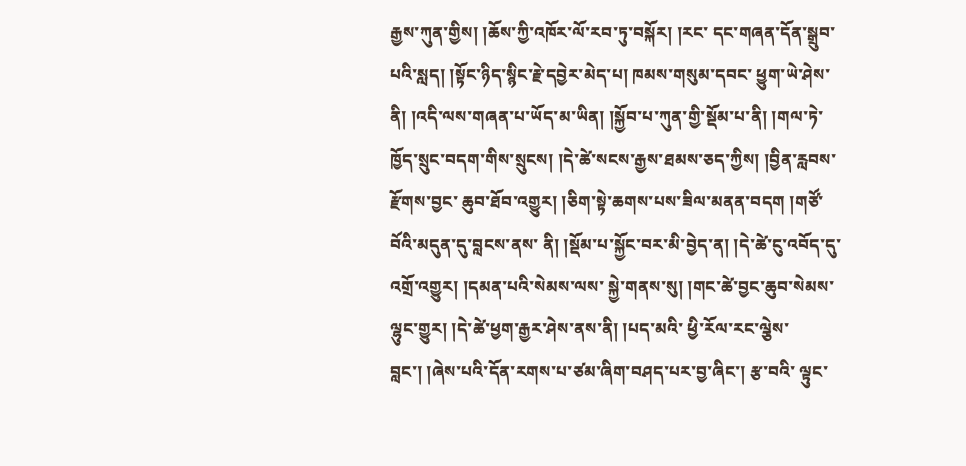རྒྱས་ཀུན་གྱིས། །ཆོས་ཀྱི་འཁོར་ལོ་རབ་ཏུ་བསྐོར། །རང་ དང་གཞན་དོན་སྒྲུབ་པའི་སླད། །སྟོང་ཉིད་སྙིང་རྗེ་དབྱེར་མེད་པ། ཁམས་གསུམ་དབང་ ཕྱུག་ཡེ་ཤེས་ནི། །འདི་ལས་གཞན་པ་ཡོད་མ་ཡིན། །སྐྱོབ་པ་ཀུན་གྱི་སྡོམ་པ་ནི། །གལ་ཏེ་ ཁྱོད་སྲུང་བདག་གིས་སྲུངས། །དེ་ཚེ་སངས་རྒྱས་ཐམས་ཅད་ཀྱིས། །བྱིན་རླབས་རྫོགས་བྱང་ ཆུབ་ཐོབ་འགྱུར། །ཅིག་སྟེ་ཆགས་པས་ཟིལ་མནན་བདག །གཙོ་བོའི་མདུན་དུ་བླངས་ནས་ ནི། །སྡོམ་པ་སྐྱོང་བར་མི་བྱེད་ན། །དེ་ཚེ་ངུ་འབོད་དུ་འགྲོ་འགྱུར། །དམན་པའི་སེམས་ལས་ སྐྱེ་གནས་སུ། །གང་ཚེ་བྱང་ཆུབ་སེམས་ལྷུང་གྱུར། །དེ་ཚེ་ཕྱག་རྒྱར་ཤེས་ནས་ནི། །པད་མའི་ ཕྱི་རོལ་རང་ལྕེས་བླང་། །ཞེས་པའི་དོན་རགས་པ་ཙམ་ཞིག་བཤད་པར་བྱ་ཞིང་། རྩ་བའི་ ལྟུང་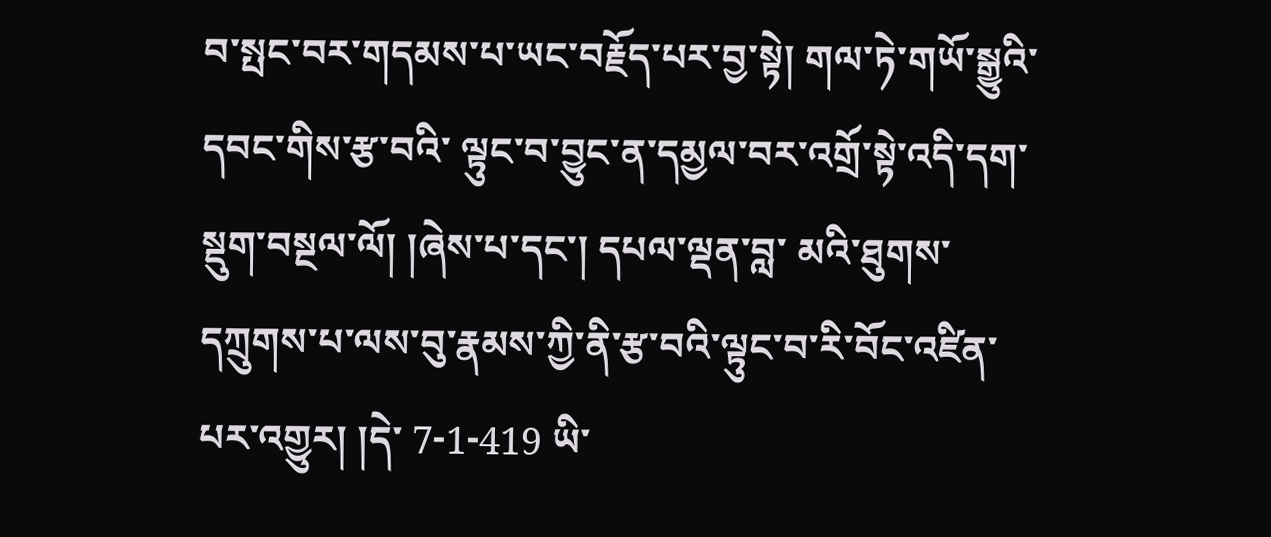བ་སྤང་བར་གདམས་པ་ཡང་བརྗོད་པར་བྱ་སྟེ། གལ་ཏེ་གཡོ་སྒྱུའི་དབང་གིས་རྩ་བའི་ ལྟུང་བ་བྱུང་ན་དམྱལ་བར་འགྲོ་སྟེ་འདི་དག་སྡུག་བསྔལ་ལོ། །ཞེས་པ་དང་། དཔལ་ལྡན་བླ་ མའི་ཐུགས་དཀྲུགས་པ་ལས་བུ་རྣམས་ཀྱི་ནི་རྩ་བའི་ལྟུང་བ་རི་བོང་འཛིན་པར་འགྱུར། །དེ་ 7-1-419 ཡི་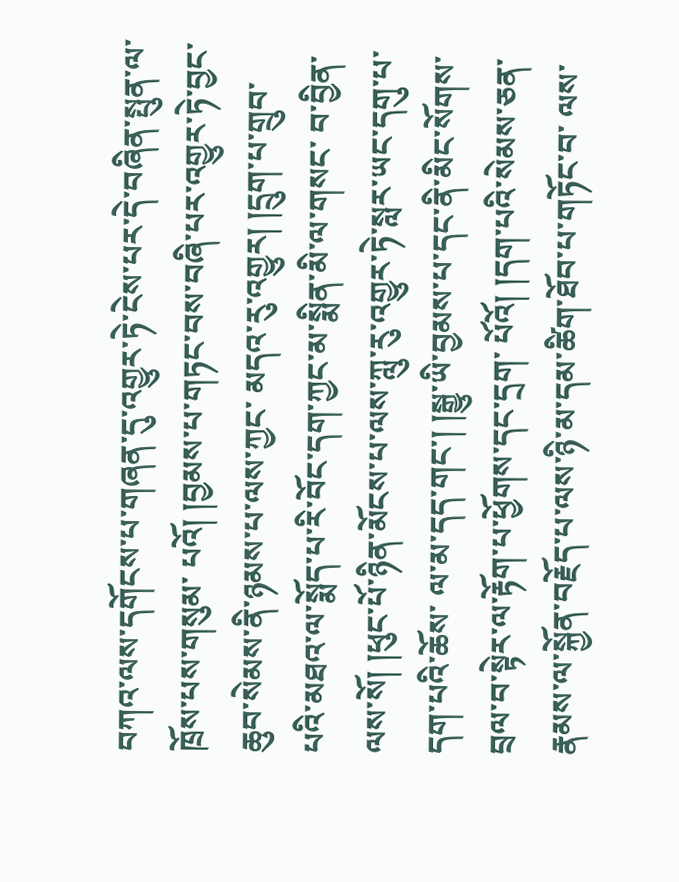བཀའ་ལས་དགོངས་པ་གཞན་དུ་འགྱུར་ཏེ་ངེས་པར་དེ་བཞིན་སྤུན་ལ་ཁྲོས་པས་གསུམ་ པའོ། །བྱམས་པ་གཏང་བས་བཞི་པར་འགྱུར་ཏེ་བྱང་ཆུབ་སེམས་ནི་ཉམས་པ་ལས་ཀྱང་ མདའ་རུ་འགྱུར། །དྲུག་པ་གྲུབ་པའི་མཐའ་ལ་སྨོད་པ་རི་བོང་དག་ཀྱང་མ་སྨིན་མི་ལ་གསང་ བ་བྱིན་ལས་སོ། །ཕུང་པོ་ཉིན་མོངས་པ་ལས་ཀླུ་རུ་འགྱུར་ཏེ་སླར་ཡང་དགུ་པ་དག་པའི་ཆོས་ ལ་མ་དད་གང་། །སྒྱུ་ཡི་བྱམས་པ་དང་ནི་མིང་སོགས་བྲལ་བ་སྟེར་ལ་རྟོག་པ་ཕྱོགས་དང་དྲག་ པོའོ། །དག་པའི་སེམས་ཅན་རྣམས་ལ་སྐྱོན་བརྗོད་པ་ལས་ཉི་མ་དམ་ཚིག་ཐོབ་པ་གཏོང་བ་ ལས་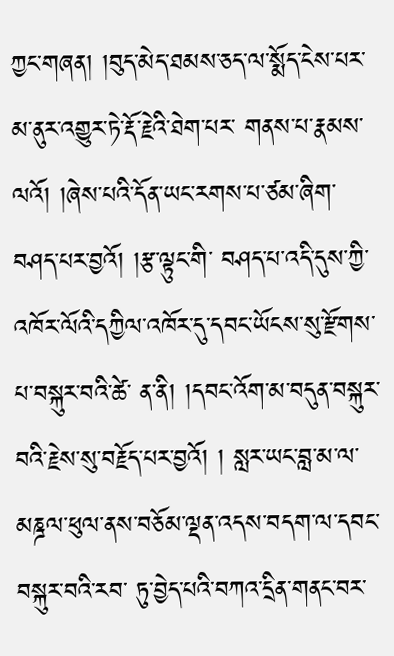ཀྱང་གཞན། །བུད་མེད་ཐམས་ཅད་ལ་སྨོད་ངེས་པར་མ་ནུར་འགྱུར་ཏེ་རྡོ་རྗེའི་ཐེག་པར་ གནས་པ་རྣམས་ལའོ། །ཞེས་པའི་དོན་ཡང་རགས་པ་ཙམ་ཞིག་བཤད་པར་བྱའོ། །རྩ་ལྟུང་གི་ བཤད་པ་འདི་དུས་ཀྱི་འཁོར་ལོའི་དཀྱིལ་འཁོར་དུ་དབང་ཡོངས་སུ་རྫོགས་པ་བསྐུར་བའི་ཚེ་ ན་ནི། །དབང་འོག་མ་བདུན་བསྐུར་བའི་རྗེས་སུ་བརྗོད་པར་བྱའོ། ། སླར་ཡང་བླ་མ་ལ་མཎྜལ་ཕུལ་ནས་བཅོམ་ལྡན་འདས་བདག་ལ་དབང་བསྐུར་བའི་རབ་ ཏུ་བྱེད་པའི་བཀའ་དྲིན་གནང་བར་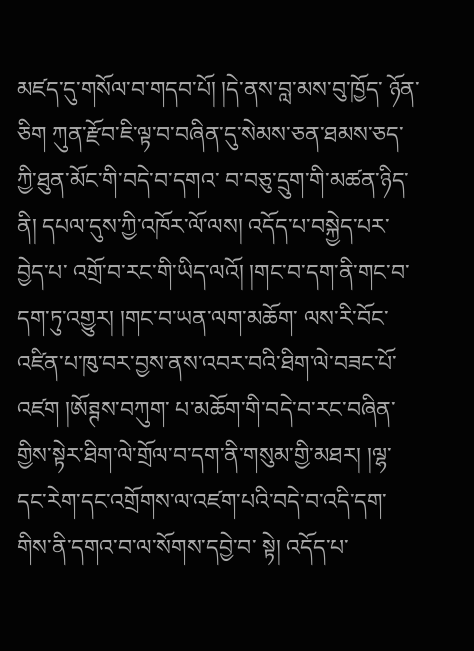མཛད་དུ་གསོལ་བ་གདབ་པོ། །དེ་ནས་བླ་མས་བུ་ཁྱོད་ ཉོན་ཅིག ཀུན་རྫོབ་ཇི་ལྟ་བ་བཞིན་དུ་སེམས་ཅན་ཐམས་ཅད་ཀྱི་ཐུན་མོང་གི་བདེ་བ་དགའ་ བ་བཅུ་དྲུག་གི་མཚན་ཉིད་ནི། དཔལ་དུས་ཀྱི་འཁོར་ལོ་ལས། འདོད་པ་བསྐྱེད་པར་བྱེད་པ་ འགྲོ་བ་རང་གི་ཡིད་ལའོ། །གང་བ་དག་ནི་གང་བ་དག་ཏུ་འགྱུར། །གང་བ་ཡན་ལག་མཆོག་ ལས་རི་བོང་འཛིན་པ་ཁུ་བར་བྱས་ནས་འབར་བའི་ཐིག་ལེ་བཟང་པོ་འཛག །ཨོཊྚས་བཀུག་ པ་མཆོག་གི་བདེ་བ་རང་བཞིན་གྱིས་སྟེར་ཐིག་ལེ་གྲོལ་བ་དག་ནི་གསུམ་གྱི་མཐར། །ལྷ་ དང་རེག་དང་འགྲོགས་ལ་འཛག་པའི་བདེ་བ་འདི་དག་གིས་ནི་དགའ་བ་ལ་སོགས་དབྱེ་བ་ སྟེ། འདོད་པ་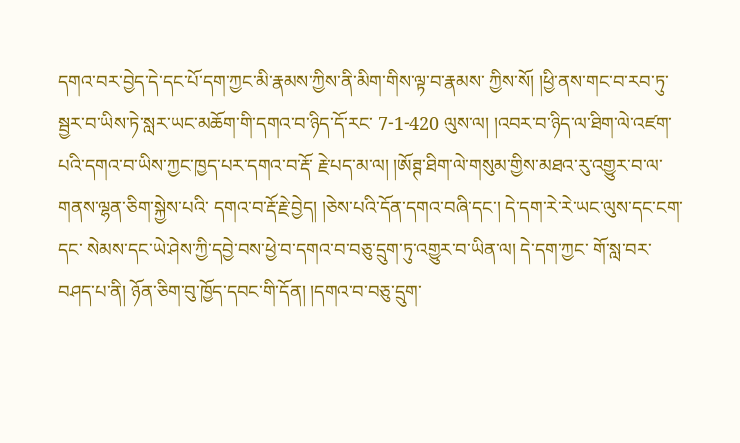དགའ་བར་བྱེད་དེ་དང་པོ་དག་ཀྱང་མི་རྣམས་ཀྱིས་ནི་མིག་གིས་ལྟ་བ་རྣམས་ ཀྱིས་སོ། །ཕྱི་ནས་གང་བ་རབ་ཏུ་སྦྱར་བ་ཡིས་ཏེ་སླར་ཡང་མཆོག་གི་དགའ་བ་ཉིད་དོ་རང་ 7-1-420 ལུས་ལ། །འབར་བ་ཉིད་ལ་ཐིག་ལེ་འཛག་པའི་དགའ་བ་ཡིས་ཀྱང་ཁྱད་པར་དགའ་བ་རྡོ་ རྗེ་པད་མ་ལ། །ཨོཊྚ་ཐིག་ལེ་གསུམ་གྱིས་མཐའ་རུ་འགྱུར་བ་ལ་གནས་ལྷན་ཅིག་སྐྱེས་པའི་ དགའ་བ་རྡོ་རྗེ་བྱེད། །ཅེས་པའི་དོན་དགའ་བཞི་དང་། དེ་དག་རེ་རེ་ཡང་ལུས་དང་ངག་དང་ སེམས་དང་ཡེ་ཤེས་ཀྱི་དབྱེ་བས་ཕྱེ་བ་དགའ་བ་བཅུ་དྲུག་ཏུ་འགྱུར་བ་ཡིན་ལ། དེ་དག་ཀྱང་ གོ་སླ་བར་བཤད་པ་ནི། ཉོན་ཅིག་བུ་ཁྱོད་དབང་གི་དོན། །དགའ་བ་བཅུ་དྲུག་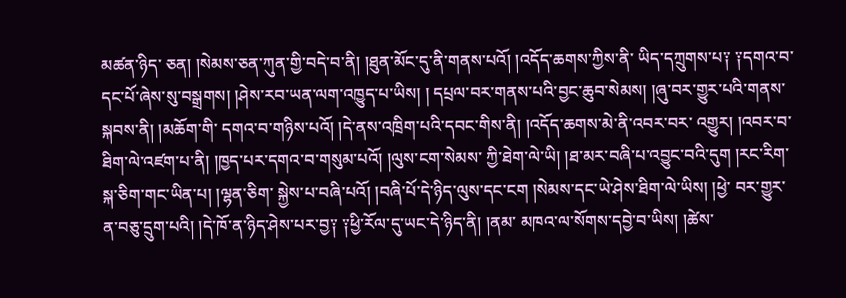མཚན་ཉིད་ ཅན། །སེམས་ཅན་ཀུན་གྱི་བདེ་བ་ནི། །ཐུན་མོང་དུ་ནི་གནས་པའོ། །འདོད་ཆགས་ཀྱིས་ནི་ ཡིད་དཀྲུགས་པ༑ ༑དགའ་བ་དང་པོ་ཞེས་སུ་བསྒྲགས། །ཤེས་རབ་ཡན་ལག་འཁྱུད་པ་ཡིས། ། དཔྲལ་བར་གནས་པའི་བྱང་ཆུབ་སེམས། །ཞུ་བར་གྱུར་པའི་གནས་སྐབས་ནི། །མཆོག་གི་ དགའ་བ་གཉིས་པའོ། །དེ་ནས་འཁྲིག་པའི་དབང་གིས་ནི། །འདོད་ཆགས་མེ་ནི་འབར་བར་ འགྱུར། །འབར་བ་ཐིག་ལེ་འཛག་པ་ནི། །ཁྱད་པར་དགའ་བ་གསུམ་པའོ། །ལུས་ངག་སེམས་ ཀྱི་ཐེག་ལེ་ཡི། །ཐ་མར་བཞི་པ་འབྱུང་བའི་དུག །རང་རིག་སྐ་ཅིག་གང་ཡིན་པ། །ལྷན་ཅིག་ སྐྱེས་པ་བཞི་པའོ། །བཞི་པོ་དེ་ཉིད་ལུས་དང་ངག །སེམས་དང་ཡེ་ཤེས་ཐིག་ལེ་ཡིས། །ཕྱེ་ བར་གྱུར་ན་བཅུ་དྲུག་པའི། །དེ་ཁོ་ན་ཉིད་ཤེས་པར་བྱ༑ ༑ཕྱི་རོལ་དུ་ཡང་དེ་ཉིད་ནི། །ནམ་ མཁའ་ལ་སོགས་དབྱེ་བ་ཡིས། །ཚེས་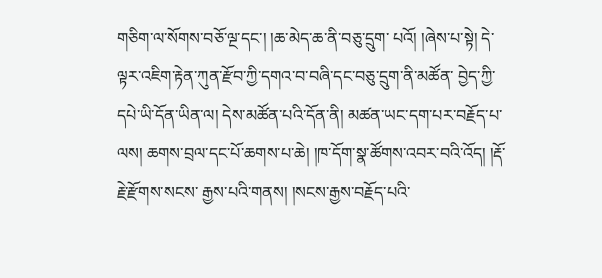གཅིག་ལ་སོགས་བཅོ་ལྔ་དང་། །ཆ་མེད་ཆ་ནི་བཅུ་དྲུག་ པའོ། །ཞེས་པ་སྟེ། དེ་ལྟར་འཇིག་རྟེན་ཀུན་རྫོབ་ཀྱི་དགའ་བ་བཞི་དང་བཅུ་དྲུག་ནི་མཚོན་ བྱེད་ཀྱི་དཔེ་ཡི་དོན་ཡིན་ལ། དེས་མཚོན་པའི་དོན་ནི། མཚན་ཡང་དག་པར་བརྗོད་པ་ལས། ཆགས་བྲལ་དང་པོ་ཆགས་པ་ཆེ། །ཁ་དོག་སྣ་ཚོགས་འབར་བའི་འོད། །རྡོ་རྗེ་རྫོགས་སངས་ རྒྱས་པའི་གནས། །སངས་རྒྱས་བརྗོད་པའི་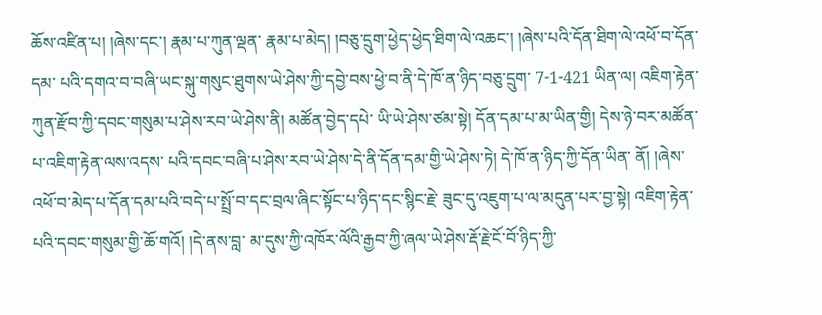ཆོས་འཛིན་པ། །ཞེས་དང་། རྣམ་པ་ཀུན་ལྡན་ རྣམ་པ་མེད། །བཅུ་དྲུག་ཕྱེད་ཕྱེད་ཐིག་ལེ་འཆང་། །ཞེས་པའི་དོན་ཐིག་ལེ་འཕོ་བ་དོན་དམ་ པའི་དགའ་བ་བཞི་ཡང་སྐུ་གསུང་ཐུགས་ཡེ་ཤེས་ཀྱི་དབྱེ་བས་ཕྱེ་བ་ནི་དེ་ཁོ་ན་ཉིད་བཅུ་དྲུག་ 7-1-421 ཡིན་ལ། འཇིག་རྟེན་ཀུན་རྫོབ་ཀྱི་དབང་གསུམ་པ་ཤེས་རབ་ཡེ་ཤེས་ནི། མཚོན་བྱེད་དཔེ་ ཡི་ཡེ་ཤེས་ཙམ་སྟེ། དོན་དམ་པ་མ་ཡིན་གྱི། དེས་ཉེ་བར་མཚོན་པ་འཇིག་རྟེན་ལས་འདས་ པའི་དབང་བཞི་པ་ཤེས་རབ་ཡེ་ཤེས་དེ་ནི་དོན་དམ་གྱི་ཡེ་ཤེས་ཏེ། དེ་ཁོ་ན་ཉིད་ཀྱི་དོན་ཡིན་ ནོ། །ཞེས་འཕོ་བ་མེད་པ་དོན་དམ་པའི་བདེ་པ་སྤྲོ་བ་དང་བྲལ་ཞིང་སྟོང་པ་ཉིད་དང་སྙིང་རྗེ་ ཟུང་དུ་འཇུག་པ་ལ་མདུན་པར་བྱ་སྟེ། འཇིག་རྟེན་པའི་དབང་གསུམ་གྱི་ཆོ་གའོ། །དེ་ནས་བླ་ མ་དུས་ཀྱི་འཁོར་ལོའི་རྒྱབ་ཀྱི་ཞལ་ཡེ་ཤེས་རྡོ་རྗེ་ངོ་བོ་ཉིད་ཀྱི་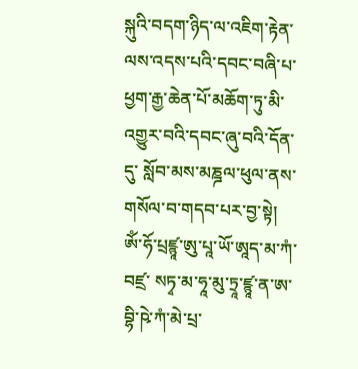སྐུའི་བདག་ཉིད་ལ་འཇིག་རྟེན་ ལས་འདས་པའི་དབང་བཞི་པ་ཕྱག་རྒྱ་ཆེན་པོ་མཆོག་ཏུ་མི་འགྱུར་བའི་དབང་ཞུ་བའི་དོན་དུ་ སློབ་མས་མཎྜལ་ཕུལ་ནས་གསོལ་བ་གདབ་པར་བྱ་སྟེ། ༀ་ཧོ་པྲཛྙཱ་ཨུ་པཱ་ཡོ་ཨཱད་མ་ཀཾ་བཛྲ་ སཏྭ་མ་ཧཱ་མུ་ཏྲཱ་ཛྙཱ་ན་ཨ་བྷི་ཥེ་ཀཾ་མེ་པྲ་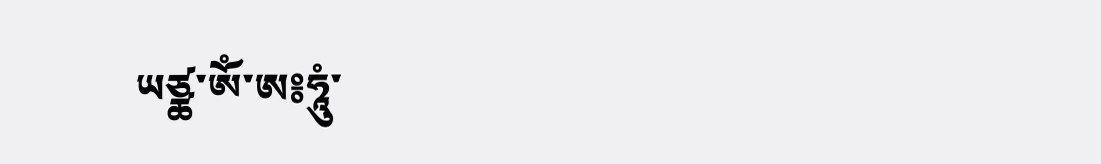ཡཙྪ་ༀ་ཨ༔ཧཱུཾ་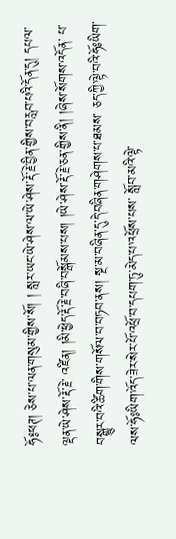ཧོ༔ཕཊ། ཅེས་པ་ལན་གསུམ་གྱིས་སོ། ། སླར་ཡང་ཡེ་ཤེས་ལ་ཡེ་ཤེས་རྡོ་རྗེ་བྱིན་གྱིས་བརླབ་པའི་དོན་དུ། དཔལ་ལྡན་ཡེ་ཤེས་རྡོ་རྗེ་ འཛིན། །མི་ཕྱེད་རྡོ་རྗེ་བཞི་བསྒོམས་པས། །ཡེ་ཤེས་རྡོ་རྗེ་ཅན་གྱིས་ནི། །ཞེས་སོགས་འདོན་ པ་བསྒྱུར་བའི་ཚིག་གིས་གསོལ་བ་བཏབ་ནས། སྔ་མ་བཞིན་དུ་དེ་བཞིན་གཤེགས་པ་ཐམས་ ཅད་ཀྱི་ལྟེ་བའི་ཧོཿཡིག་ལས་ཧོཿཡིག་འོད་ཟེར་སེར་པོ་འཕྲོ་བ་དཔག་ཏུ་མེད་པ་འཕྲོས་པས་ སློབ་མའི་ལྟེ་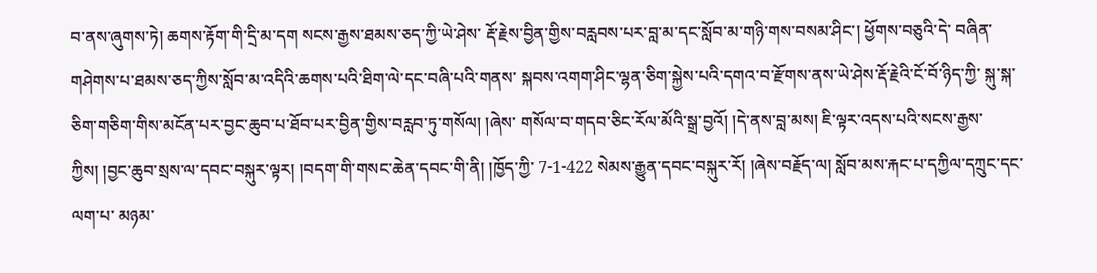བ་ནས་ཞུགས་ཏེ། ཆགས་རྟོག་གི་དྲི་མ་དག སངས་རྒྱས་ཐམས་ཅད་ཀྱི་ཡེ་ཤེས་ རྡོ་རྗེས་བྱིན་གྱིས་བརླབས་པར་བླ་མ་དང་སློབ་མ་གཉི་གས་བསམ་ཤིང་། ཕྱོགས་བཅུའི་དེ་ བཞིན་གཤེགས་པ་ཐམས་ཅད་ཀྱིས་སློབ་མ་འདིའི་ཆགས་པའི་ཐིག་ལེ་དང་བཞི་པའི་གནས་ སྐབས་འགག་ཤིང་ལྷན་ཅིག་སྐྱེས་པའི་དགའ་བ་རྫོགས་ནས་ཡེ་ཤེས་རྡོ་རྗེའི་ངོ་བོ་ཉིད་ཀྱི་ སྐུ་སྐ་ཅིག་གཅིག་གིས་མངོན་པར་བྱང་ཆུབ་པ་ཐོབ་པར་བྱིན་གྱིས་བརླབ་ཏུ་གསོལ། །ཞེས་ གསོལ་བ་གདབ་ཅིང་རོལ་མོའི་སྒྲ་བྱའོ། །དེ་ནས་བླ་མས། ཇི་ལྟར་འདས་པའི་སངས་རྒྱས་ ཀྱིས། །བྱང་ཆུབ་སྲས་ལ་དབང་བསྐུར་ལྟར། །བདག་གི་གསང་ཆེན་དབང་གི་ནི། །ཁྱོད་ཀྱི་ 7-1-422 སེམས་རྒྱུན་དབང་བསྐུར་རོ། །ཞེས་བརྗོད་ལ། སློབ་མས་རྐང་པ་དཀྱིལ་དཀྲུང་དང་ལག་པ་ མཉམ་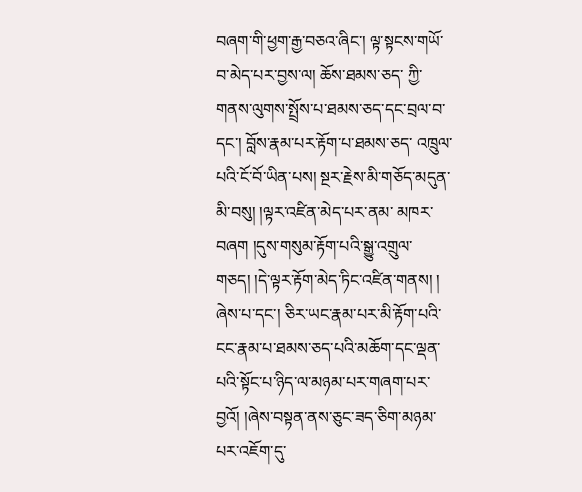བཞག་གི་ཕྱག་རྒྱ་བཅའ་ཞིང་། ལྟ་སྟངས་གཡོ་བ་མེད་པར་བྱས་ལ། ཆོས་ཐམས་ཅད་ ཀྱི་གནས་ལུགས་སྤྲོས་པ་ཐམས་ཅད་དང་བྲལ་བ་དང་། བློས་རྣམ་པར་རྟོག་པ་ཐམས་ཅད་ འཁྲུལ་པའི་ངོ་བོ་ཡིན་པས། སྔར་རྗེས་མི་གཅོད་མདུན་མི་བསུ། །ལྟར་འཛིན་མེད་པར་ནམ་ མཁར་བཞག །དུས་གསུམ་རྟོག་པའི་སྒྱུ་འགྲུལ་གཅད། །དེ་ལྟར་རྟོག་མེད་ཏིང་འཛིན་གནས། ། ཞེས་པ་དང་། ཅིར་ཡང་རྣམ་པར་མི་རྟོག་པའི་ངང་རྣམ་པ་ཐམས་ཅད་པའི་མཆོག་དང་ལྡན་ པའི་སྟོང་པ་ཉིད་ལ་མཉམ་པར་གཞག་པར་བྱའོ། །ཞེས་བསྟན་ནས་ཅུང་ཟད་ཅིག་མཉམ་ པར་འཇོག་དུ་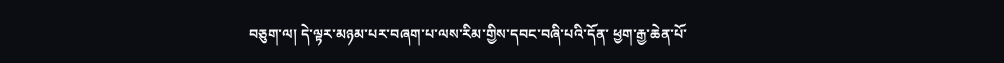བཅུག་ལ། དེ་ལྟར་མཉམ་པར་བཞག་པ་ལས་རིམ་གྱིས་དབང་བཞི་པའི་དོན་ ཕྱག་རྒྱ་ཆེན་པོ་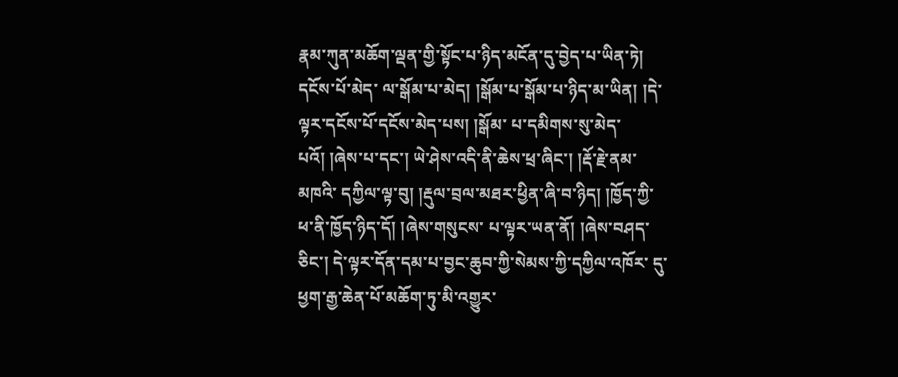རྣམ་ཀུན་མཆོག་ལྡན་གྱི་སྟོང་པ་ཉིད་མངོན་དུ་བྱེད་པ་ཡིན་ཏེ། དངོས་པོ་མེད་ ལ་སྒོམ་པ་མེད། །སྒོམ་པ་སྒོམ་པ་ཉིད་མ་ཡིན། །དེ་ལྟར་དངོས་པོ་དངོས་མེད་པས། །སྒོམ་ པ་དམིགས་སུ་མེད་པའོ། །ཞེས་པ་དང་། ཡེ་ཤེས་འདི་ནི་ཆེས་ཕྲ་ཞིང་། །རྡོ་རྗེ་ནམ་མཁའི་ དཀྱིལ་ལྟ་བུ། །རྡུལ་བྲལ་མཐར་ཕྱིན་ཞི་བ་ཉིད། །ཁྱོད་ཀྱི་ཕ་ནི་ཁྱོད་ཉིད་དོ། །ཞེས་གསུངས་ པ་ལྟར་ཡན་ནོ། །ཞེས་བཤད་ཅིང་། དེ་ལྟར་དོན་དམ་པ་བྱང་ཆུབ་ཀྱི་སེམས་ཀྱི་དཀྱིལ་འཁོར་ དུ་ཕྱག་རྒྱ་ཆེན་པོ་མཆོག་ཏུ་མི་འགྱུར་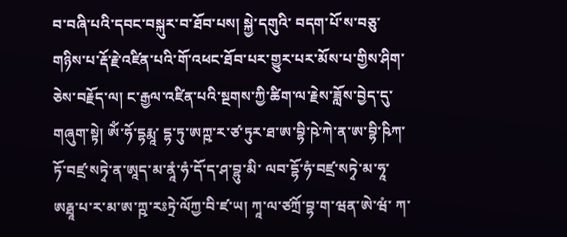བ་བཞི་པའི་དབང་བསྐུར་བ་ཐོབ་པས། སྐྱེ་དགུའི་ བདག་པོ་ས་བཅུ་གཉིས་པ་རྡོ་རྗེ་འཛིན་པའི་གོ་འཕང་ཐོབ་པར་གྱུར་པར་མོས་པ་གྱིས་ཤིག་ ཅེས་བརྗོད་ལ། ང་རྒྱལ་འཛིན་པའི་སྔགས་ཀྱི་ཚིག་ལ་རྗེས་ཟློས་བྱེད་དུ་གཞུག་སྟེ། ༀ་ཧོ་དྷརྨཱ་ དྷ་ཏུ་ཨཀྵ་ར་ཙ་ཏུར་ཐ་ཨ་བྷི་ཥེ་ཀེ་ན་ཨ་བྷི་ཥིཀ་ཏོ་བཛྲ་སཏྭེ་ན་ཨཱད་མ་ནཱཾ་ཧཾ་དོ་ད་ཤ་བྷུ་མི་ ལབ་དྷོ་ཧཾ་བཛྲ་སཏྭེ་མ་ཧཱ་ཨརྠཱ་པ་ར་མ་ཨ་ཀྵ་རཿཏྲེ་ལོཀྱ་བི་ཛ་ཡ། ཀཱ་ལ་ཙཀྲོ་བྷ་ག་ཝན་ཨེ་ཝཾ་ ཀ་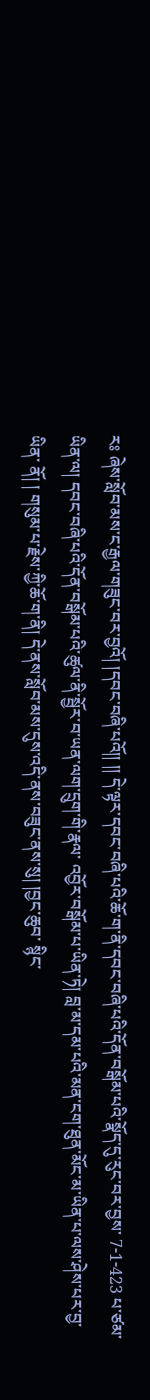རཿ ཞེས་སློབ་མས་ང་རྒྱལ་གཟུང་བར་བྱའོ། །དབང་བཞི་པའོ།། །། དེ་ལྟར་དབང་བཞི་པའི་ཆོ་ག་ནི་དབང་བཞི་པའི་དོན་བསྒོམ་པའི་སྣོད་དུ་རུང་བར་བྱས་ 7-1-423 པ་ཙམ་ཡིན་ལ། དབང་བཞི་པའི་དོན་བསྒོམ་པའི་ཚུལ་ནི་སྦྱོར་བ་ཡན་ལག་དྲུག་གི་རྣལ་ འབྱོར་བསྒོམ་པ་ཡིན་ཏེ། བླ་མ་དམ་པའི་མན་ངག་ཐུན་མོང་མ་ཡིན་པ་ལས་ཤེས་པར་བྱ་ཡིན་ ནོ། ། གསུམ་པ་རྗེས་ཀྱི་ཆོ་ག་ནི། དེ་ནས་སློབ་མས་དུས་འདི་ནས་བཟུང་ནས་སུ། །བྱང་ཆུབ་ སྙིང་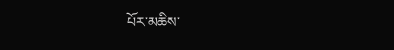པོར་མཆིས་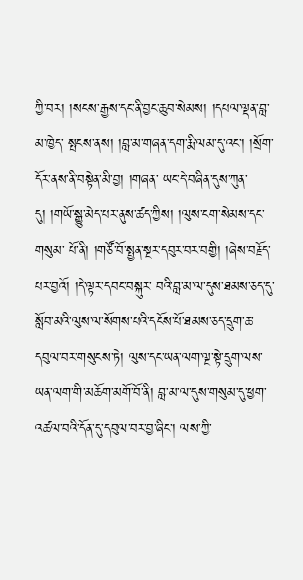ཀྱི་བར། །སངས་རྒྱས་དང་ནི་བྱང་ཆུབ་སེམས། །དཔལ་ལྡན་བླ་མ་ཁྱེད་ སྤངས་ནས། །བླ་མ་གཞན་དག་རྨི་ལམ་དུ་འང་། །སྲོག་དོར་ནས་ནི་བསྟེན་མི་བྱ། །གཞན་ ཡང་དེ་བཞིན་དུས་ཀུན་དུ། །གཡོ་སྒྱུ་མེད་པར་ནུས་ཚད་ཀྱིས། །ལུས་ངག་སེམས་དང་གསུམ་ པོ་ནི། །གཙོ་བོ་སྤྱན་སྔར་དབུར་བར་བགྱི། །ཞེས་བརྗོད་པར་བྱའོ། །དེ་ལྟར་དབང་བསྐུར་ བའི་བླ་མ་ལ་དུས་ཐམས་ཅད་དུ་སློབ་མའི་ལུས་ལ་སོགས་པའི་དངོས་པོ་ཐམས་ཅད་དྲུག་ཆ་ དབུལ་བར་གསུངས་ཏེ། ལུས་དང་ཡན་ལག་ལྔ་སྟེ་དྲུག་ལས་ཡན་ལག་གི་མཆོག་མགོ་བོ་ནི། བླ་མ་ལ་དུས་གསུམ་དུ་ཕྱག་འཚལ་བའི་དོན་དུ་དབུལ་བར་བྱ་ཞིང་། ལས་ཀྱི་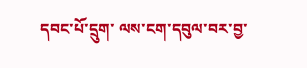དབང་པོ་དྲུག་ ལས་ངག་དབུལ་བར་བྱ་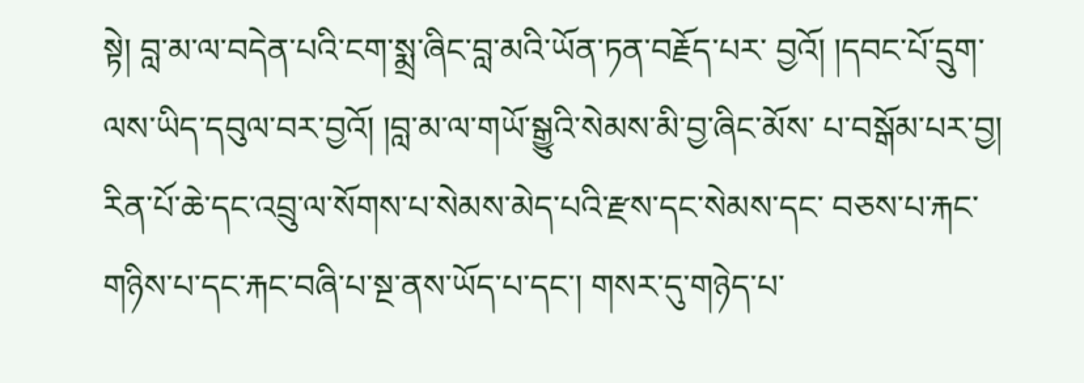སྟེ། བླ་མ་ལ་བདེན་པའི་ངག་སྨྲ་ཞིང་བླ་མའི་ཡོན་ཏན་བརྗོད་པར་ བྱའོ། །དབང་པོ་དྲུག་ལས་ཡིད་དབུལ་བར་བྱའོ། །བླ་མ་ལ་གཡོ་སྒྱུའི་སེམས་མི་བྱ་ཞིང་མོས་ པ་བསྒོམ་པར་བྱ། རིན་པོ་ཆེ་དང་འབྲུ་ལ་སོགས་པ་སེམས་མེད་པའི་རྫས་དང་སེམས་དང་ བཅས་པ་རྐང་གཉིས་པ་དང་རྐང་བཞི་པ་སྔ་ནས་ཡོད་པ་དང་། གསར་དུ་གཉེད་པ་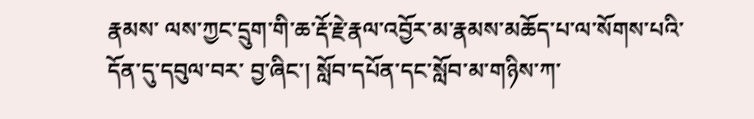རྣམས་ ལས་ཀྱང་དྲུག་གི་ཆ་རྡོ་རྗེ་རྣལ་འབྱོར་མ་རྣམས་མཆོད་པ་ལ་སོགས་པའི་དོན་དུ་དབུལ་བར་ བྱ་ཞིང་། སློབ་དཔོན་དང་སློབ་མ་གཉིས་ཀ་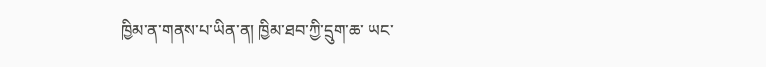ཁྱིམ་ན་གནས་པ་ཡིན་ན། ཁྱིམ་ཐབ་ཀྱི་དྲུག་ཆ་ ཡང་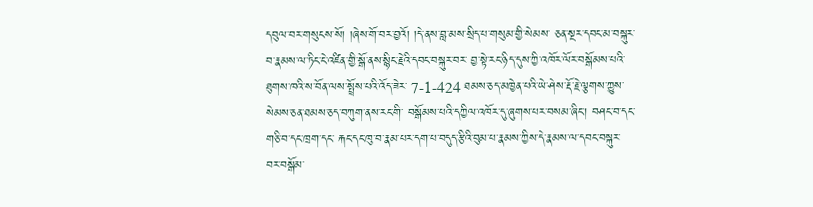དབུལ་བར་གསུངས་སོ། །ཞེས་གོ་བར་བྱའོ། །དེ་ནས་བླ་མས་སྲིད་པ་གསུམ་གྱི་སེམས་ ཅན་སྔར་དབང་མ་བསྐུར་བ་རྣམས་ལ་ཏིང་ངེ་འཛིན་གྱི་སྒོ་ནས་སྙིང་རྗེའི་དབང་བསྐུར་བར་ བྱ་སྟེ་རང་ཉིད་དུས་ཀྱི་འཁོར་ལོར་བསྒོམས་པའི་ཐུགས་ཁའི་ས་བོན་ལས་སྤྲོས་པའི་འོད་ཟེར་ 7-1-424 ཐམས་ཅད་མཁྱེན་པའི་ཡེ་ཤེས་རྡོ་རྗེ་ལྕགས་ཀྱུས་སེམས་ཅན་ཐམས་ཅད་བཀུག་ནས་རང་གི་ བསྒོམས་པའི་དཀྱིལ་འཁོར་དུ་ཞུགས་པར་བསམ་ཞིང་། བཤང་བ་དང་གཅི་བ་དང་ཁྲག་དང་ རྐང་དང་ཁུ་བ་རྣམ་པར་དག་པ་བདུད་རྩིའི་བུམ་པ་རྣམས་ཀྱིས་དེ་རྣམས་ལ་དབང་བསྐུར་ བར་བསྒོམ་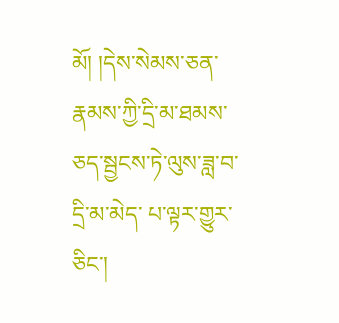མོ། །དེས་སེམས་ཅན་རྣམས་ཀྱི་དྲི་མ་ཐམས་ཅད་སྦྱངས་ཏེ་ལུས་ཟླ་བ་དྲི་མ་མེད་ པ་ལྟར་གྱུར་ཅིང་།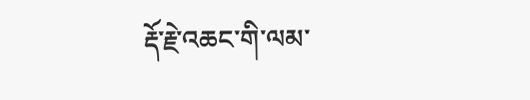རྡོ་རྗེ་འཆང་གི་ལམ་